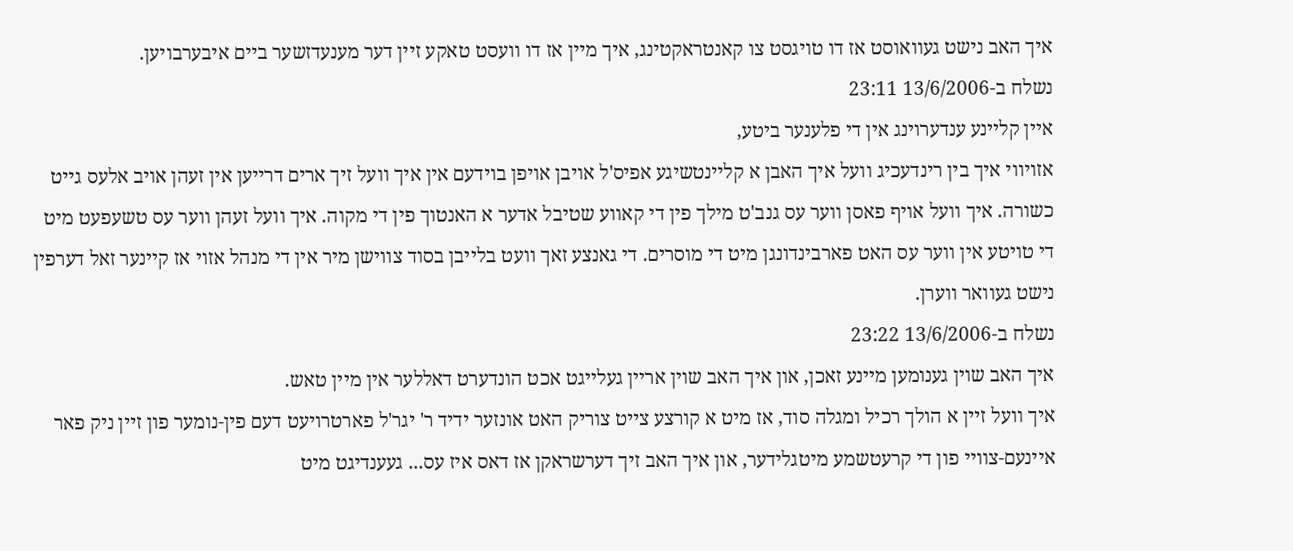איך האב נישט געוואוסט אז דו טויגסט צו קאנטראקטינג, איך מיין אז דו וועסט טאקע זיין דער מענעדזשער ביים איבערבויען.
נשלח ב-13/6/2006 23:11
איין קליינע ענדערוינג אין די פלענער ביטע,
אזויווי איך בין רינדעכיג וועל איך האבן א קליינטשיגע אפיס'ל אויבן אויפן בוידעם אין איך וועל זיך ארים דרייען אין זעהן אויב אלעס גייט כשורה. איך וועל אויף פאסן ווער עס גנב'ט מילך פין די קאווע שטיבל אדער א האנטוך פין די מקוה. איך וועל זעהן ווער עס טשעפעט מיט די טויטע אין ווער עס האט פארבינדונגן מיט די מוסרים. די גאנצע זאך וועט בלייבן בסוד צווישן מיר אין די מנהל אזוי אז קיינער זאל דערפין נישט געוואר ווערן.
נשלח ב-13/6/2006 23:22
איך האב שוין גענומען מיינע זאכן, און איך האב שוין אריין געלייגט אכט הונדערט דאללער אין מיין טאש.
איך וועל זיין א הולך רכיל ומגלה סוד, אז מיט א קורצע צייט צוריק האט אונזער ידיד ר' יגר'ל פארטרויעט דעם פין-נומער פון זיין ניק פאר איינעם-צוויי פון די קרעטשמע מיטגלידער, און איך האב זיך דערשראקן אז דאס איז עס... געענדיגט מיט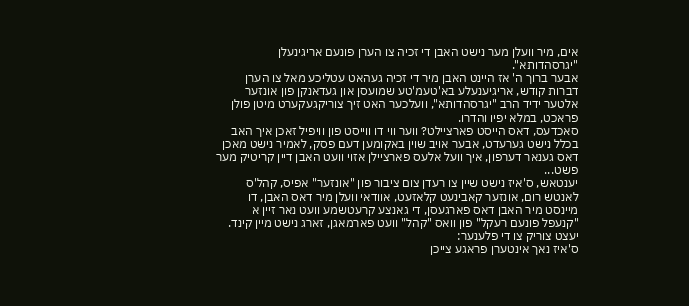אים, מיר וועלן מער נישט האבן די זכיה צו הערן פונעם אריגינעלן "יגרסהדותא".
אבער ברוך ה' אז היינט האבן מיר די זכיה געהאט עטליכע מאל צו הערן דברות קודש, אריגיענעלע בא'טעמ'טע שמועסן און געדאנקן פון אונזער אלטער ידיד הרב "יגרסהדותא", וועלכער האט זיך צוריקגעקערט מיטן פולן פראכט, במלא יפיו והדרו.
סאכדעס, דאס הייסט פארציילט? ווער ווי דו ווייסט פון וויפיל זאכן איך האב בכלל נישט גערעדט, אבער אויב שוין באקומען דעם פסק, לאמיר נישט מאכן דאס גענאר דערפון, איך וועל אלעס פארציילן אזוי וועט האבן דיין קריטיק מער פשט...
יענטאש, ס'איז נישט שיין צו רעדן צום ציבור פון "אונזער" אפיס, קהל'ס לאנטש רום, אונזער קאבינעט קלאזעט, אוודאי וועלן מיר דאס האבן, דו מיינסט מיר האבן דאס פארגעסן, די גאנצע קרעטשמע וועט נאר זיין א "קנעפל פונעם רעקל" פון וואס "קהל" וועט פארמאגן, זארג נישט מיין קינד.
יעצט צוריק צו די פלענער:
ס'איז נאך אינטערן פראגע צייכן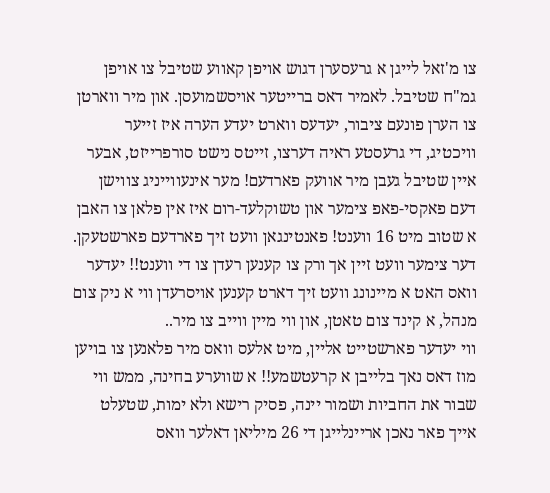צו מ'זאל לייגן א גרעסערן דגוש אויפן קאווע שטיבל צו אויפן גמ"ח שטיבל. לאמיר דאס ברייטער אויסשמועסן. און מיר ווארטן צו הערן פונעם ציבור, יעדעס ווארט יעדע הערה איז זייער וויכטיג, די גרעסטע ראיה דערצו, זייטס נישט סורפרייזט, אבער איין שטיבל געבן מיר אוועק פארדעם! מער אינעווייניג צווישן דעם פאקסי-פאפ צימער און טשוקלעד-רום איז אין פלאן צו האבן א שטוב מיט 16 ווענט! פאנטינגאן וועט זיך פארדעם פארשטעקן. דער צימער וועט זיין אך ורק צו קענען רעדן צו די ווענט!! יעדער וואס האט א מיינונג וועט זיך דארט קענען אויסרעדן ווי א ניק צום מנהל, א קינד צום טאטן, און ווי מיין ווייב צו מיר..
ווי יעדער פארשטייט אליין, מיט אלעס וואס מיר פלאנען צו בויען מוז דאס נאך בלייבן א קרעטשמע!! א שווערע בחינה, ממש ווי שבור את החביות ושמור יינה, פסיק רישא ולא ימות, שטעלט אייך פאר נאכן אריינלייגן די 26 מיליאן דאלער וואס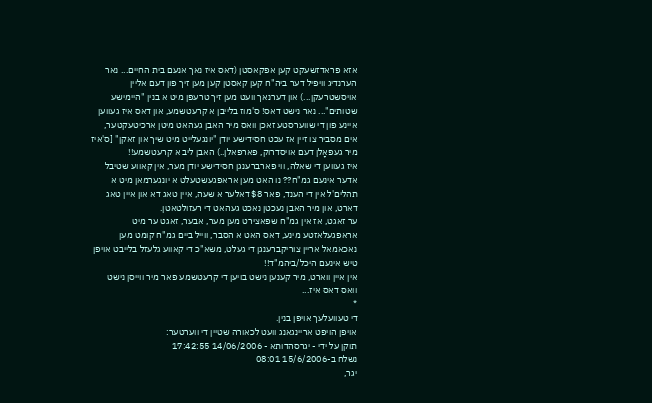אזא פראדזשעקט קען אפקאסטן (דאס איז נאך אנעם בית החיים... נאר הערנדיג וויפיל דער ביה"ח קען קאסטן קען מען זיך פון דעם אליין אויסשטרעקן...) און דערנאך וועט מען זיך טרעפן מיט א בנין "היימישע שטותים"... נאר נישט דאס! ס'מוז בלייבן א קרעטשמע, און דאס איז געווען איינע פון די שווערסטע זאכן וואס מיר האבן געהאט מיטן ארכיטעקטער, אים מסביר צו זיין אז עכט חסידישע יודן "יונגעלייט מיט שיך און זאקן" [ס'איז מיר געפאָלן דעם אויסדרוק, פארפאלן..) האבן ליב א קרעטשמע!!
איז געווען די שאלה, ווי פארברענגן חסידישע יודן מער, אין קאווע שטיבל אדער אינעם גמ"ח?? נו האט מען אראפגעשטעלט א יונגערמאן מיט א תהלים'ל אין די הענד, פאר $8 דאלער א שעה, איין טאג דא און איין טאג דארט, און מיר האבן נעכטן נאכט געהאט די רעזולטאטן.
ער זאגט, אז אין גמ"ח שפאצירט מען מער, אבער, זאגט ער מיט אראפגעלאזטע מינע, דאס האט א הסבר, ווייל ביים גמ"ח קומט מען נאכאמאל אריין צוריקברענגן די געלט, משא"כ די קאווע גלעזל בלייבט אויפן טיש אינעם היכל/ביהמ"ד!!
אין איין ווארט, מיר קענען נישט בויען די קרעטשמע פאר מיר ווייסן נישט וואס דאס איז...
*
די טעוועלעך אויפן בנין.
אויפן הויפט אריינגאנג וועט לכאורה שטיין די ווערטער:
תוקן על ידי - יגרסהדותא - 14/06/2006 17:42:55
נשלח ב-15/6/2006 08:01
יגר,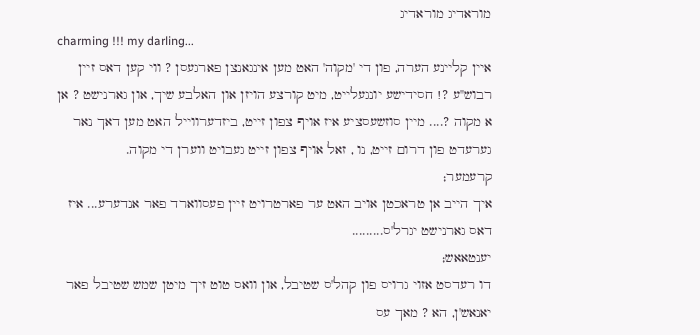מוראדיג מוראדיג
charming !!! my darling...
איין קליינע הערה, פון די 'מקוה' האט מען אינגאנצן פארגעסן ? ווי קען דאס זיין רבוש"ע ?! חסידישע יונגעלייט, מיט קורצע הויזן און האלבע שיך, און גארנישט ? אן א מקוה ?.... מיין סוזשעסציע איז אויף צפון זייט, ביזדערווייל האט מען דאך נאר גערעדט פון דרום זייט, נו , זאל אויף צפון זייט געבויט ווערן די מקוה.
קרעמער;
איך הייב אן טראכטן אויב האט ער פארטרויט זיין פעסווארד פאר אנדערע... איז דאס גארנישט יגרל'ס.........
יענטאאש;
דו רעדסט אזוי גרויס פון קהל'ס שטיבל, און וואס טוט זיך מיטן שמש שטיבל פאר יאנאש'ן, הא ? מאך עס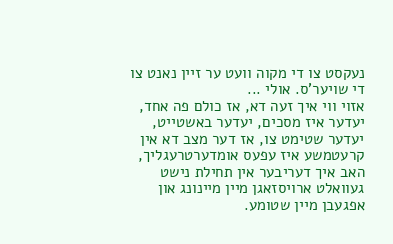נעקסט צו די מקוה וועט ער זיין נאנט צו די שויער'ס. אולי ...
אזוי ווי איך זעה דא, אז כולם פה אחד, יעדער איז מסכים, יעדער באשטייט, יעדער שטימט צו, אז דער מצב דא אין קרעטמשע איז עפעס אומדערטרעגליך, האב איך דעריבער אין תחילת נישט געוואלט ארויסזאגן מיין מיינונג און אפגעבן מיין שטומע.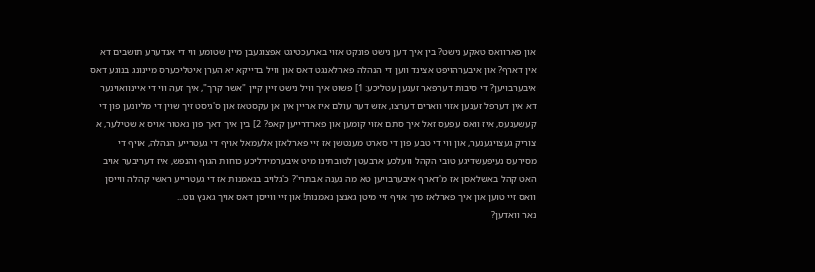און פארוואס טאקע נישט? בין איך דען נישט פונקט אזוי בארעכטיגט אפצוגעבן מיין שטומע ווי די אנדערע תושבים דא אין דארף? און איבערהויפט אצינד ווען די הנהלה פארלאנגט דאס און וויל בדייקא יא הערן איטליכערס מיינונג בנוגע דאס איבערבויען? די סיבות דערפאר זענען עטליכע: 1] פשוט איך וויל נישט זיין קיין "אשר קרך", איך זעה ווי די איינוואוינער דא אין דערפל זענען אזוי ווארים דערצו, אזש דער עולם איז אריין אין אן עקסטאז און ס'גיסט זיך שוין די מליונען פון די קעשענעס, איז וואס עפעס זאל איך סתם אזוי קומען און פארדרייען קאפ? 2] בין איך דאך פון נאטור אויס א שטילער, א צוריק געצויגענער, און ווי די טבע פון די סארט מענטשן אז זיי פארלאזן אלעמאל אויף די געטרייע הנהלה, אויף די מסירעס נעיפעשדיגע טובי הקהל וועלכע ארבעטן לטובתינו מיט איבערמידליכע כוחות הגוף והנפש, איז דעריבער אויב האט קהל באשלאסן אז מ'דארף איבערבויען טא מה נענה אבתרי'? כ'גלויב בנאמנות אז די געטרייע ראשי קהלה ווייסן וואס זיי טוען און איך פארלאז מיך אויף זיי מיטן גאנצן נאמנות! און זיי ווייסן דאס אויך גאנץ גוט...
נאר וואדען?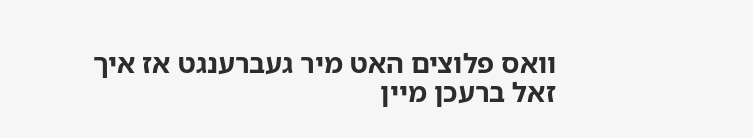וואס פלוצים האט מיר געברענגט אז איך זאל ברעכן מיין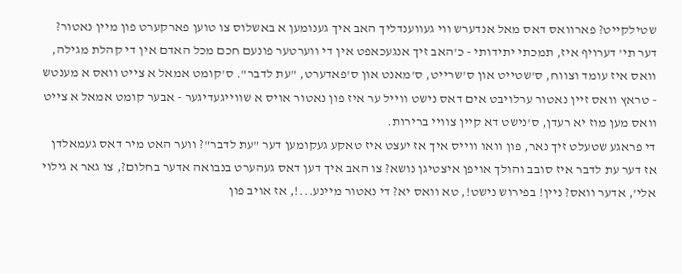שטילקייט? פארוואס דאס מאל אנדערש ווי געווענדליך האב איך גענומען א באשלוס צו טוען פארקערט פון מיין נאטור? דער תי' דערויף איז, תמכתי יתידותי - כ'האב זיך אנגעכאפט אין די ווערטער פונעם חכם מכל האדם אין די קהלת מגילה, וואס איז עומד וצווח, ס'שטייט און ס'שרייט, ס'מאנט און ס'פאדערט, "עת לדבר". ס'קומט אמאל א צייט וואס א מענטש - טראץ וואס זיין נאטור ערלויבט אים דאס נישט ווייל ער איז פון נאטור אויס א שווייגעדיגער - אבער קומט אמאל א צייט וואס מען מוז יא רעדן, ס'נישט דא קיין צוויי ברירות.
די פראגע שטעלט זיך נאר, פון וואו ווייס איך אז יעצט איז טאקע געקומען דער "עת לדבר"? ווער האט מיר דאס געמאלדן אז דער עת לדבר איז סובב והולך אויפן איצטיגן נושא? צו האב איך דען דאס געהערט בנבואה אדער בחלום?, צו גאר א גילוי אלי', אדער וואס? ניין! בפירוש נישט!, טא וואס יא? די נאטור מיינע...!, אז אויב פון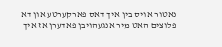נאטור אויס בין איך דאס פארקערטע און דא פלוצים האט מיר אנגעהויבן פאדערן אז איך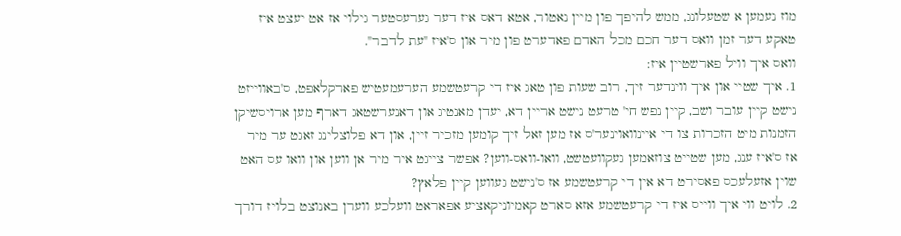מוז נעמען א שטעלונג, ממש להיפך פון מיין נאטור, אטא דאס איז דער גערעסטער גילוי אז אט יעצט איז טאקע דער זמן וואס דער חכם מכל האדם פאדערט פון מיר און ס'איז "עת לדבר".
וואס איך וויל פארשטיין איז:
1. איך שטיי און איך ווינדער זיך, רוב שעות פון טאג איז די קרעטשמע הערעמעטיש פארקלאפט, ס'באווייזט נישט קיין עובר ושב, קיין נפש חי' טרעט נישט אריין דא, יעדן מאנטיג און דאנערשטאג דארף מען ארויסשיקן הזמנות מיט הזכרות צו די איינוואוינער'ס אז מען זאל זיך קומען מזכיר זיין, און דא פלוצלינג זאגט ער מיר אז ס'איז ענג, מען שטייט צוזאמען געקוועטשט, וואו-וואס-ווען? אפשר צייגט איר מיר אן ווען און וואו עס האט שוין אזעלעכס פאסירט דא אין די קרעטשמע אז ס'נישט געווען קיין פלאץ?
2. לויט ווי איך ווייס איז די קרעטשמע אזא סארט קאמיוניקאציע אפאראט וועלכע ווערן באנוצט בלויז דורך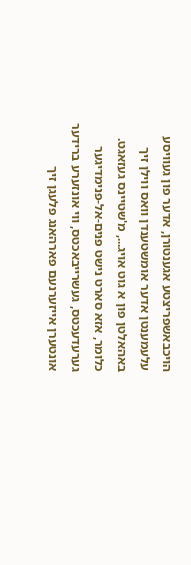הויכבאשפריצטע אגענטורן, אדער פון געוויסע עלעמענטן אדער אומשטענדן וואס ווילן זיך באהאלטן פון א גוט אויג..., מ'שטיינס געזאגט. כלומר, אזא סארט נישט פנים-אל-פנימדיגער גערעדעכטס, געשרייבאכטס, ווי אונזערע ברידער אונטערן אייזערנעם פארהאנג פלעגן זיך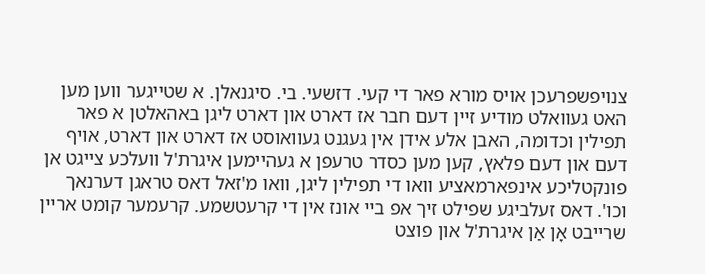צנויפשפרעכן אויס מורא פאר די קעי. דזשעי. בי. סיגנאלן. א שטייגער ווען מען האט געוואלט מודיע זיין דעם חבר אז דארט און דארט ליגן באהאלטן א פאר תפילין וכדומה, האבן אלע אידן אין געגנט געוואוסט אז דארט און דארט, אויף דעם און דעם פלאץ, קען מען כסדר טרעפן א געהיימען איגרת'ל וועלכע צייגט אן פונקטליכע אינפארמאציע וואו די תפילין ליגן, וואו מ'זאל דאס טראגן דערנאך וכו'. דאס זעלביגע שפילט זיך אפ ביי אונז אין די קרעטשמע. קרעמער קומט אריין שרייבט אָן אַן איגרת'ל און פוצט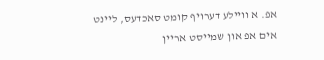אפ. א וויילע דערויף קומט סאכדעס, ליינט אים אפ און שמייסט אריין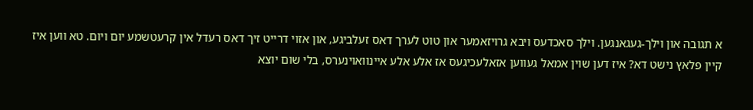א תגובה און וילך-געגאנגען. וילך סאכדעס ויבא גרויזאמער און טוט לערך דאס זעלביגע, און אזוי דרייט זיך דאס רעדל אין קרעטשמע יום ויום. טא ווען איז קיין פלאץ נישט דא? איז דען שוין אמאל געווען אזאלעכיגעס אז אלע אלע איינוואוינערס, בלי שום יוצא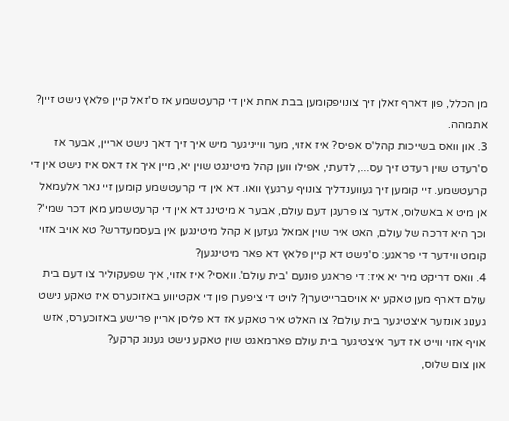מן הכלל, פון דארף זאלן זיך צונויפקומען בבת אחת אין די קרעטשמע אז ס'זאל קיין פלאץ נישט זיין? אתמהה.
3. און וואס בשייכות קהל'ס אפיס? איז אזוי, מער ווייניגער מיש איך זיך דאך נישט אריין, אבער אז ס'רעדט שוין רעדט זיך עס..., לדעתי, אפילו ווען קהל מיטינגט שוין יא, מיין איך אז דאס איז נישט אין די קרעטשמע. זיי קומען זיך געווענדליך צונויף ערגעץ וואו. דא אין די קרעטשמע קומען זיי נאר אלעמאל אן מיט א באשלוס, אדער צו פרעגן דעם עולם, אבער א מיטינג דא אין די קרעטשמע מאן דכר שמי'? וכך היא דרכה של עולם, האט איר שוין אמאל געזען א קהל מיטינגען אין בעסמעדרש? טא אויב אזוי קומט ווידער די פראגע: ס'נישט דא קיין פלאץ דא פאר מיטינגען?
4. וואס דריקט מיר יא איז: די פראגע פונעם 'בית עולם'. וואסי? איז אזוי, איך שפעקוליר צו דעם בית עולם דארף מען טאקע יא אויסברייטערן? לויט די ציפערן פון די אקטיווע באזוכערס איז טאקע נישט גענוג אונזער איצטיגער בית עולם? צו האלט איר טאקע אז דא פליסן אריין פרישע באזוכערס, אזש אויף אזוי ווייט אז דער איצטיגער בית עולם פארמאגט שוין טאקע נישט גענוג קרקע?
און צום שלוס,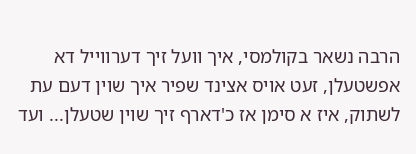הרבה נשאר בקולמסי, איך וועל זיך דערווייל דא אפשטעלן, זעט אויס אצינד שפיר איך שוין דעם עת לשתוק, איז א סימן אז כ'דארף זיך שוין שטעלן... ועד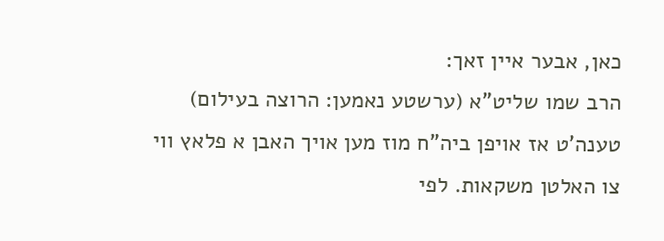כאן, אבער איין זאך:
הרב שמו שליט"א (ערשטע נאמען: הרוצה בעילום) טענה'ט אז אויפן ביה"ח מוז מען אויך האבן א פלאץ ווי צו האלטן משקאות. לפי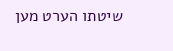שיטתו הערט מען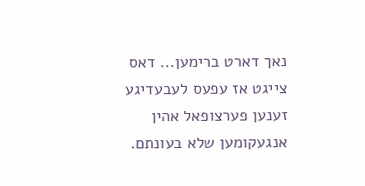נאך דארט ברימען... דאס צייגט אז עפעס לעבעדיגע זענען פערצופאל אהין אנגעקומען שלא בעונתם.